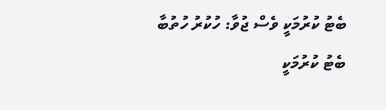ބެޓު ކުރުމަކީ ވެސް ޖުވާ: ހުކުރު ހުތުބާ
ބެޓު ކުރުމަކީ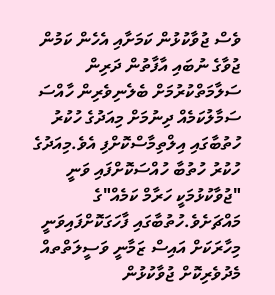ވެސް ޖުވާކުޅުން ކަމަށާއި އެހެން ކަމުން ޖުވާގެ ނުބައި އާފާތުން ދަރިން ސަލާމަތްކުރުމަށް ބެލެނިވެރިން ހާއްސަ ސަމާލުކަމެއް ދިނުމަށް މިއަދުގެ ހުކުރު ހުތުބާގައި އިލްތިމާސްކޮށްފި އެވެ.މިއަދުގެ ހުކުރު ހުތުބާ ހުއްސަކޮށްފައި ވަނީ "ޖުވާކުޅުމަކީ ހަރާމް ކަމެއް"ގެ މައްޗަށެވެ.ހުތުބާގައި ފާހަގަކޮށްފައިވަނީ މިހާރަކަށް އައިސް ޒަމާނީ ވަސީލަތްތއް މެދުވެރިކޮށް ޖުވާކުޅުން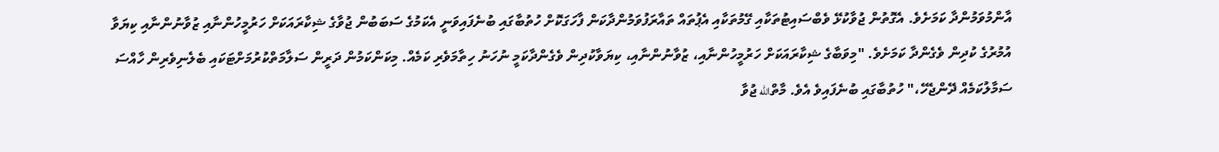އާންމުވަމުންދާ ކަމަށެވެ. އެގޮތުން ޖުވާކުޅޭ ވެބްސައިޓުތަކާއި ގޭމުތަކާއި އެޕުތައް ތައާރަފުވަމުންދާކަން ފާހަގަކޮށް ހުތުބާގައި ބުނެފައިވަނީ އެކަމުގެ ސަބަބުން ޖުވާގެ ޝިކާރައަކަށް ހަރުމީހުންނާއި ޒުވާނުންނާއި ކިޔަވާ އުމުރުގެ ކުދިން ވެގެންދާ ކަމަށެވެ. "މިވަބާގެ ޝިކާރައަކަށް ހަރުމީހުންނާއި، ޒުވާނުންނާއި، ކިޔަވާކުދިން ވެގެންދާކަމީ ނުހަނު ހިތާމަވެރި ކަމެއް. މިކަންކަމުން ދަރީން ސަލާމަތްކުރުމަށްޓަކައި ބެލެނިވެރިން ހާއްސަ ސަމާލުކަމެއް ދޭންޖެހޭ،" ހުތުބާގައި ބުނެފައިވެ އެވެ. މާތްالله ޖުވާ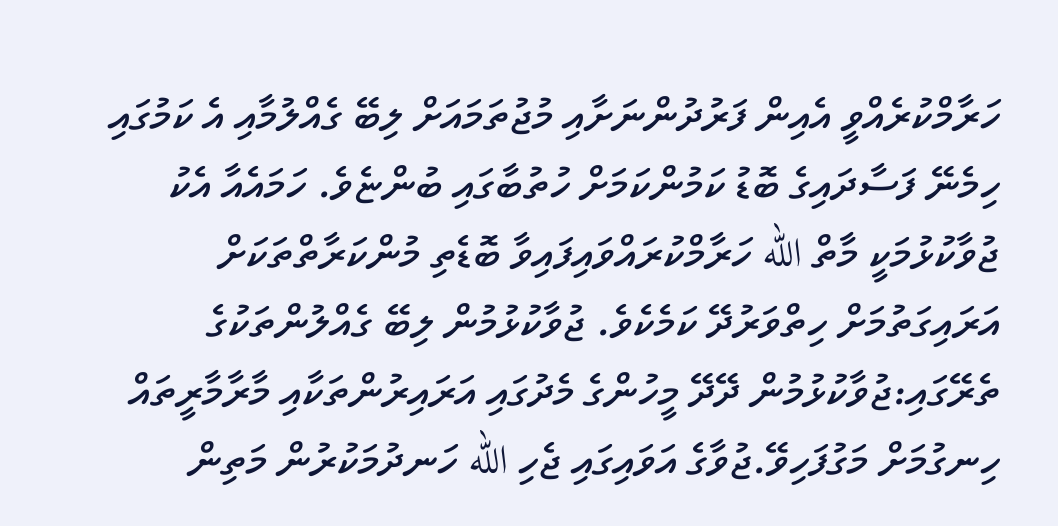ހަރާމްކުރެއްވީ އެއިން ފަރުދުންނަށާއި މުޖުތަމައަށް ލިބޭ ގެއްލުމާއި އެ ކަމުގައި ހިމެނޭ ފަސާދައިގެ ބޮޑު ކަމުންކަމަށް ހުތުބާގައި ބުންޏެވެ. ހަމައެއާ އެކު ޖުވާކުޅުމަކީ މާތް الله ހަރާމްކުރައްވައިފައިވާ ބޮޑެތި މުންކަރާތްތަކަށް އަރައިގަތުމަށް ހިތްވަރުދޭ ކަމެކެވެ. ޖުވާކުޅުމުން ލިބޭ ގެއްލުންތަކުގެ ތެރޭގައި:ޖުވާކުޅުމުން ދޭދޭ މީހުންގެ މެދުގައި އަރައިރުންތަކާއި މާރާމާރީތައް ހިނގުމަށް މަގުފަހިވޭ.ޖުވާގެ އަވައިގައި ޖެހި الله ހަނދުމަކުރުން މަތިން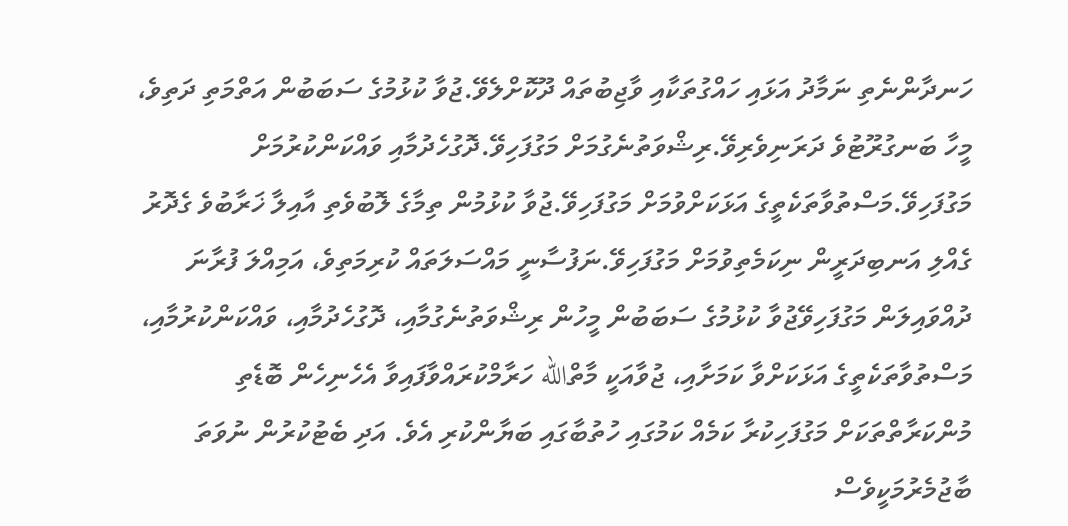ހަނދާންނެތި ނަމާދު އަޅައި ހައްގުތަކާއި ވާޖިބުތައް ދޫކޮށްލެވޭ.ޖުވާ ކުޅުމުގެ ސަބަބުން އަތްމަތި ދަތިވެ، މީހާ ބަނގުރޫޓުވެ ދަރަނިވެރިވޭ.ރިޝްވަތުނެގުމަށް މަގުފަހިވޭ.ދޮގުހެދުމާއި ވައްކަންކުރުމަށް މަގުފަހިވޭ.މަސްތުވާތަކެތީގެ އަޅަކަށްވުމަށް މަގުފަހިވޭ.ޖުވާ ކުޅުމުން ތިމާގެ ލޮބުވެތި އާއިލާ ޚަރާބުވެ ގެދޮރު ގެއްލި އަނބިދަރީން ނިކަމެތިވުމަށް މަގުފަހިވޭ.ނަފުސާނީ މައްސަލަތައް ކުރިމަތިވެ، އަމިއްލަ ފުރާނަ ދުއްވައިލަން މަގުފަހިވޭޖުވާ ކުޅުމުގެ ސަބަބުން މީހުން ރިޝްވަތުނެގުމާއި، ދޮގުހެދުމާއި، ވައްކަންކުރުމާއި، މަސްތުވާތަކެތީގެ އަޅަކަށްވާ ކަމަށާއި، ޖުވާއަކީ މާތްالله ހަރާމްކުރައްވާފައިވާ އެހެނިހެން ބޮޑެތި މުންކަރާތްތަކަށް މަގުފަހިކުރާ ކަމެއް ކަމުގައި ހުތުބާގައި ބަޔާންކުރި އެވެ. އަދި ބެޓުކުރުން ނުވަތަ ބާޖުމެރުމަކީވެސް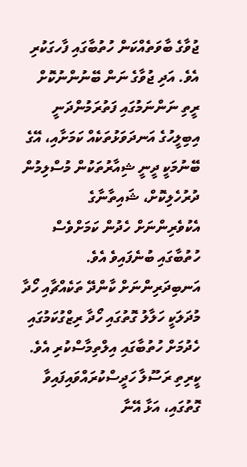ޖުވާގެ ބާވަތެއްކަން ހުތުބާގައި ފާހގަކުރި އެވެ. އަދި ޖުވާގެ ނަން ބޭނުންނުކޮށް ރީތި ނަންނަމުގައި ފަތުރަމުންދަނީ އިބިލީހުގެ އަނދަވަޅުތަކެއް ކަމަށާއި، އޭގެ ބޭނުމަކީ ދީނީ ޝިއާރުތަކުން މުސްލިމުން ދުރުހެލިކޮށް، ޝައިތާނާގެ އެކުވެރިންނަށް ހެދުން ކަމަށްވެސް ހުތުބާގައި ބުނެފައިވެ އެވެ. އަނބިދަރިންނަށް ކާންދޭ ތަކެއްޗާއި ހޯދާ މުދަލަކީ ހަލާލު ގޮތުގައި ހޯދާ ރިޒްގުކަމުގައި ހެދުމަށް ހުތުބާގައި އިލްތިމާސްކުރި އެވެ. ކީރިތި ރަސޫލާ ހަދީސްކުރައްވައިފައިވާ ގޮތުގައި، އަޅާ އޭނާ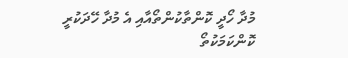މުދާ ހޯދީ ކޮންތާކުންތޯއާއި އެ މުދާ ހޭދަކުރީ ކޮންކަމަކުތޯ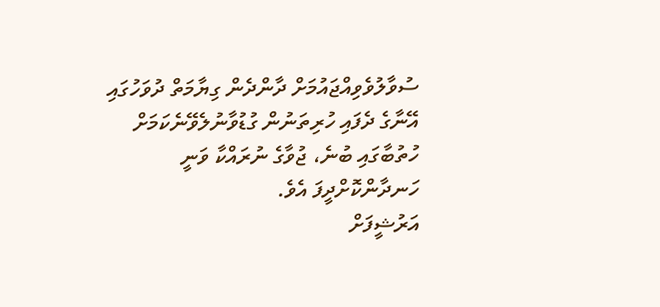ސުވާލުވެވިއްޖައުމަށް ދާންދެން ގިޔާމަތް ދުވަހުގައި އޭނާގެ ދެފައި ހުރިތަނުން ގުޑުވާނުލެވޭނެކަމަށް ހުތުބާގައި ބުނެ، ޖުވާގެ ނުރައްކާ ވަނީ ހަނދާންކޮށްދީފަ އެވެ.
އަރުޝީފަށް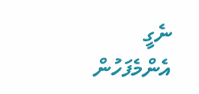ނެގީ
އެންމެފަހުން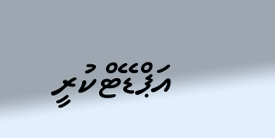އަޕްޑޭޓްކުރީ